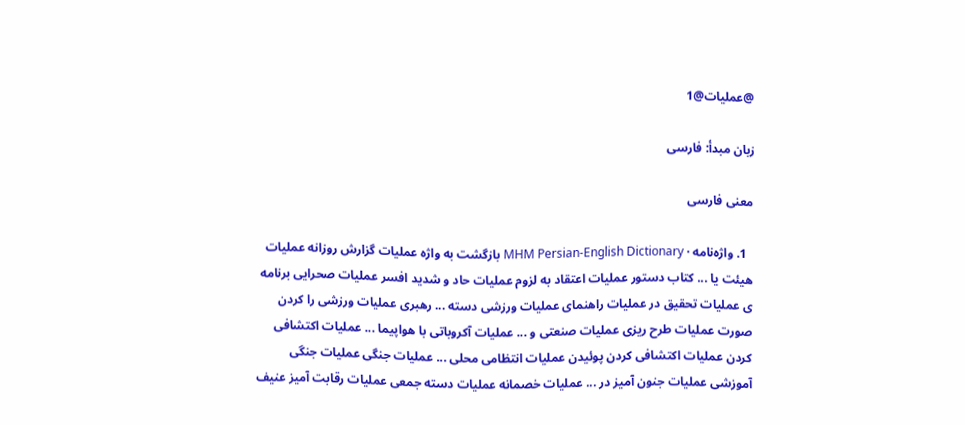@عمليات@1

زبان مبدأ: فارسی

معنی فارسی

  1. واژه‌نامه · MHM Persian-English Dictionary بازگشت به واژه عمليات گزارش روزانه عمليات هيئت يا ... کتاب دستور عمليات اعتقاد به لزوم عمليات حاد و شديد افسر عمليات صحرايى برنامه ى عمليات تحقيق در عمليات راهنماى عمليات ورزشى دسته ... رهبرى عمليات ورزشى را کردن صورت عمليات طرح ريزى عمليات صنعتى و ... عمليات آکروباتى با هواپيما ... عمليات اکتشافى کردن عمليات اکتشافى کردن پوئيدن عمليات انتظامى محلى ... عمليات جنگى عمليات جنگى آموزشى عمليات جنون آميز در ... عمليات خصمانه عمليات دسته جمعى عمليات رقابت آميز عنيف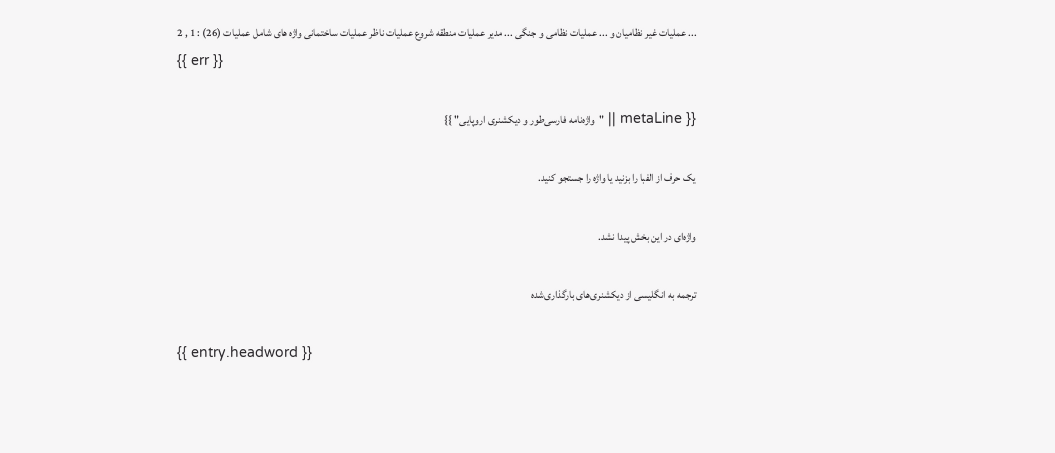... عمليات غير نظاميان و ... عمليات نظامى و جنگى ... مدير عمليات منطقه شروع عمليات ناظر عمليات ساختمانى واژه هاى شامل عمليات (26) : 1 , 2
{{ err }}

{{ metaLine || "واژه‌نامه فارسی‌طور و دیکشنری اروپایی" }}

یک حرف از الفبا را بزنید یا واژه را جستجو کنید.

واژه‌ای در این بخش پیدا نشد.

ترجمه به انگلیسی از دیکشنری‌های بارگذاری‌شده

{{ entry.headword }}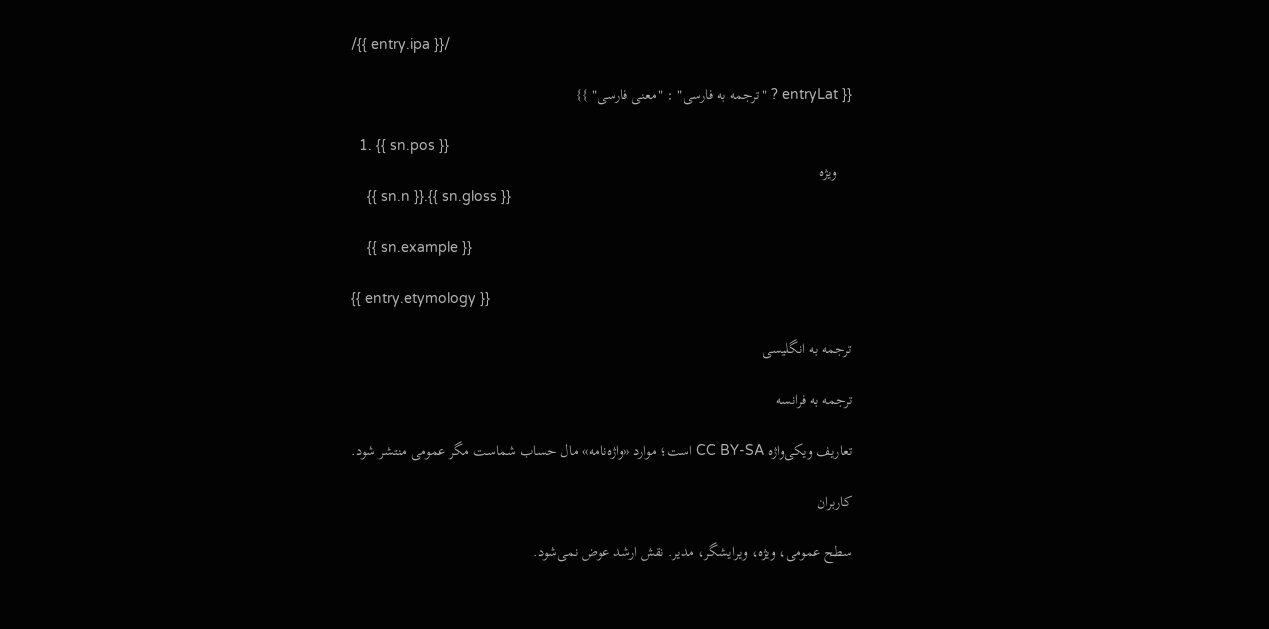/{{ entry.ipa }}/

{{ entryLat ? "ترجمه به فارسی" : "معنی فارسی" }}

  1. {{ sn.pos }}
    ویژه
    {{ sn.n }}.{{ sn.gloss }}

    {{ sn.example }}

{{ entry.etymology }}

ترجمه به انگلیسی

ترجمه به فرانسه

تعاریف ویکی‌واژه CC BY-SA است؛ موارد «واژه‌نامه» مال حساب شماست مگر عمومی منتشر شود.

کاربران

سطح عمومی، ویژه، ویرایشگر، مدیر. نقش ارشد عوض نمی‌شود.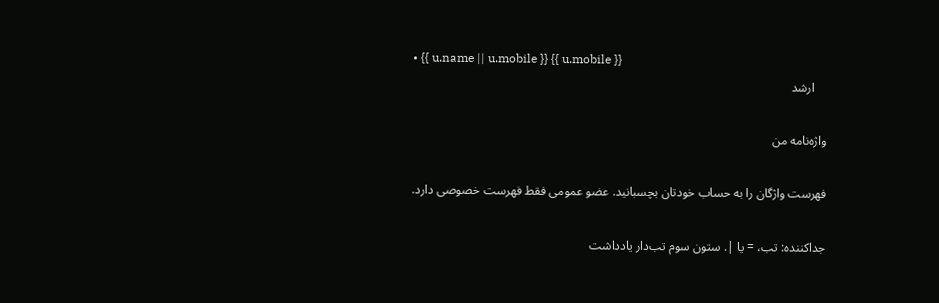• {{ u.name || u.mobile }} {{ u.mobile }}
    ارشد

واژه‌نامه من

فهرست واژگان را به حساب خودتان بچسبانید. عضو عمومی فقط فهرست خصوصی دارد.

جداکننده: تب، = یا |. ستون سوم تب‌دار یادداشت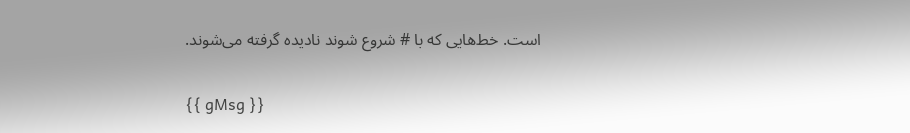است. خط‌هایی که با # شروع شوند نادیده گرفته می‌شوند.

{{ gMsg }}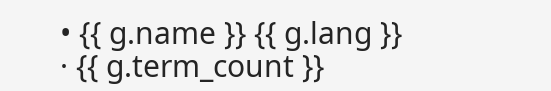• {{ g.name }} {{ g.lang }} · {{ g.term_count }}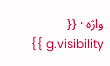واژه · {{ g.visibility }}